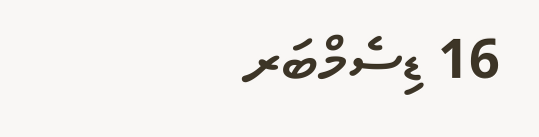16 ޑިސެމްބަރ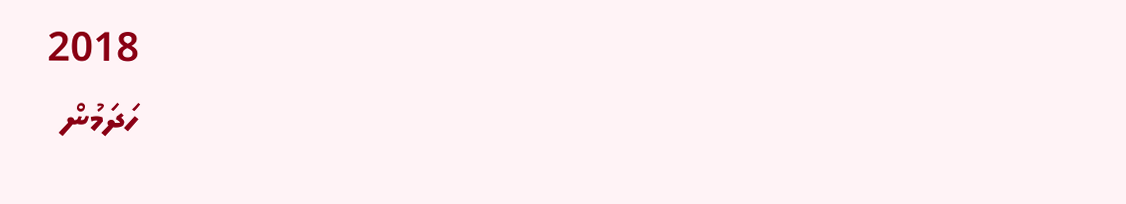2018
ހަދަމުން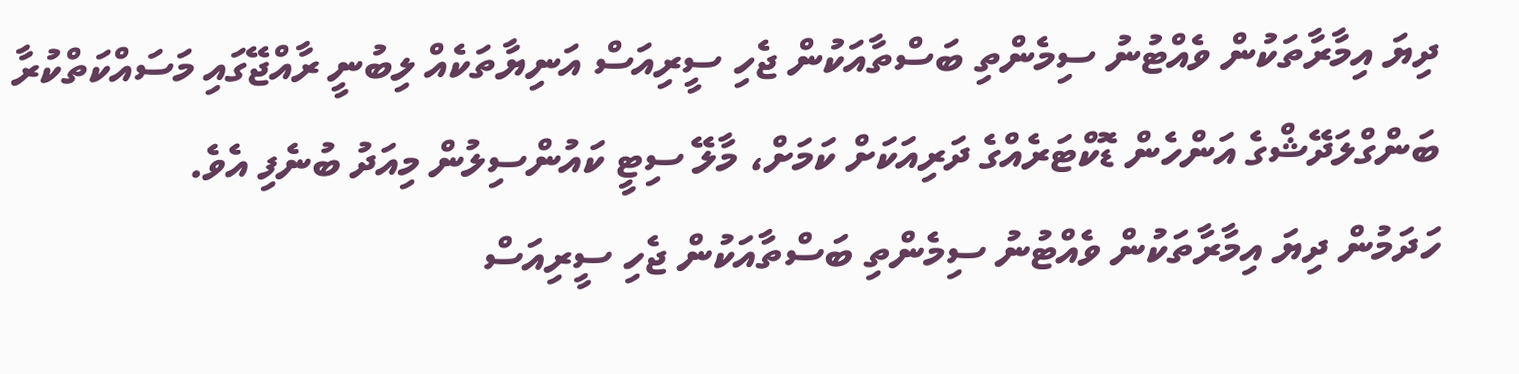ދިޔަ އިމާރާތަކުން ވެއްޓުނު ސިމެންތި ބަސްތާއަކުން ޖެހި ސީރިއަސް އަނިޔާތަކެއް ލިބުނީ ރާއްޖޭގައި މަސައްކަތްކުރާ ބަންގްލަދޭޝްގެ އަންހެން ޑޮކްޓަރެއްގެ ދަރިއަކަށް ކަމަށް، މާލޭ ސިޓީ ކައުންސިލުން މިއަދު ބުނެފި އެވެ.
ހަދަމުން ދިޔަ އިމާރާތަކުން ވެއްޓުނު ސިމެންތި ބަސްތާއަކުން ޖެހި ސީރިއަސް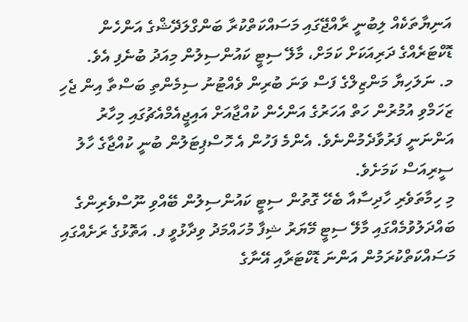އަނިޔާތަކެއް ލިބުނީ ރާއްޖޭގައި މަސައްކަތްކުރާ ބަންގްލަދޭޝްގެ އަންހެން ޑޮކްޓަރެއްގެ ދަރިއަކަށް ކަމަށް، މާލޭ ސިޓީ ކައުންސިލުން މިއަދު ބުނެފި އެވެ.
މ. ނަލަހިޔާ މަންޒިލްގެ ފަސް ވަނަ ބުރިން ވެއްޓުނު ސިމެންތި ބަސްތާ އިން ޖެހި ޒަހަމްވި އުމުރުން ހަތް އަހަރުގެ އަންހެން ކުއްޖާއަށް އައިޖީއެމްއެޗުގައި މިހާރު އަންނަނީ ފަރުވާދެމުންނެވެ. އެންމެ ފަހުން އެ ހޮސްޕިޓަލުން ބުނީ ކުއްޖާގެ ހާލު ސީރިއަސް ކަމަށެވެ.
މި ހިމާތަވެރި ހާދިސާއާ ބެހޭ ގޮތުން ސިޓީ ކައުންސިލުން ބޭއްވި ނޫސްވެރިންގެ ބައްދަލުވުމެއްގައި މާލޭ ސިޓީ މޭޔަރު ޝިފާ މުހައްމަދު ވިދާޅުވީ ފ. އަތޮޅުގެ ރަށެއްގައި މަސައްކަތްކުރަމުން އަންނަ ޑޮކްޓަރާއި އޭނާގެ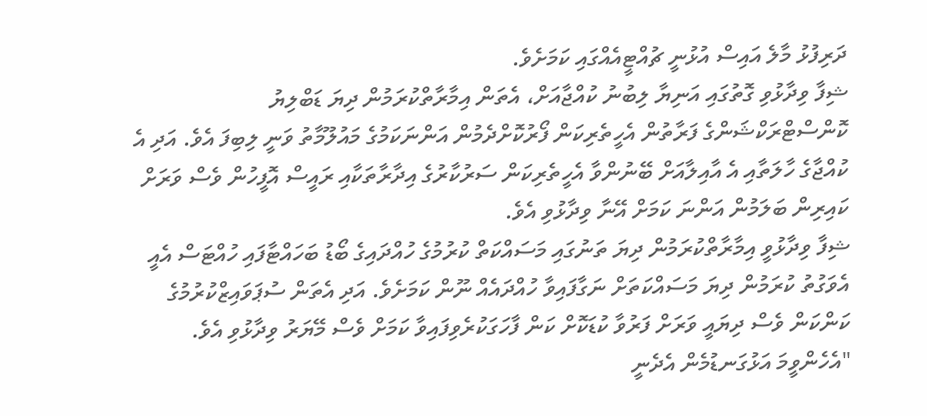ދަރިފުޅު މާލެ އައިސް އުޅުނީ ޗުއްޓީއެއްގައި ކަމަށެވެ.
ޝިފާ ވިދާޅުވި ގޮތުގައި އަނިޔާ ލިބުނު ކުއްޖާއަށް، އެތަން އިމާރާތްކުރަމުން ދިޔަ ޑަބްލިޔު ކޮންސްޓްރަކްޝަންގެ ފަރާތުން އެހީތެރިކަން ފޯރުކޮށްދެމުން އަންނަކަމުގެ މައުލޫމާތު ވަނީ ލިބިފަ އެވެ. އަދި އެ ކުއްޖާގެ ހާލަތާއި އެ އާއިލާއަށް ބޭނުންވާ އެހީތެރިކަން ސަރުކާރުގެ އިދާރާތަކާއި ރައީސް އޮފީހުން ވެސް ވަރަށް ކައިރިން ބަލަމުން އަންނަ ކަމަށް އޭނާ ވިދާޅުވި އެވެ.
ޝިފާ ވިދާޅުވީ އިމާރާތްކުރަމުން ދިޔަ ތަނުގައި މަސައްކަތް ކުރުމުގެ ހުއްދައިގެ ބޯޑު ބަހައްޓާފައި ހުއްޓަސް އެއީ އެވަގުތު ކުރަމުން ދިޔަ މަސައްކަތަށް ނަގާފައިވާ ހުއްދައެއް ނޫން ކަމަށެވެ. އަދި އެތަން ސުޕަވައިޒްކުރުމުގެ ކަންކަން ވެސް ދިޔައީ ވަރަށް ފަރުވާ ކުޑަކޮށް ކަން ފާހަގަކުރެވިފައިވާ ކަމަށް ވެސް މޭޔަރު ވިދާޅުވި އެވެ.
"އެހެންވީމަ އަޅުގަނޑުމެން އެދެނީ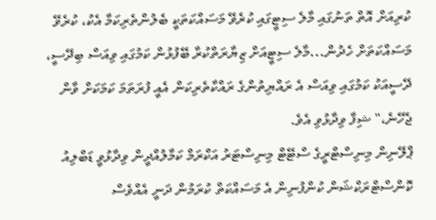ކުރިއަށް އޮތް ތަނުގައި މާލެ ސިޓީގައި ކުރެވޭ މަސައްކަތަކީ ބެލުންތެރިކަމާ އެކު، ކުރެވޭ މަސައްކަތަށް ހެދުން...މާލެ ސިޓީއަށް ޒިޔާރަތްކުރާ ބޭފުޅުން ކަމުގައި ވިއަސް ބިދޭސީ، ދޭސީއަކު ކަމުގައި ވިއަސް އެ ރައްޔިތުންގެ ރައްކާތެރިކަން އެއީ ފުރަތަމަ ކަމަކަށް ވާން ޖެހޭނެ،" ޝިފާ ވިދާޅުވި އެވެ.
ޕްލޭނިން މިނިސްޓްރީގެ ސްޓޭޓް މިނިސްޓަރު އަކްރަމް ކަމާލުއްދީން ވިދާޅުވީ ޑަބްލިއު ކޮންސްޓްރަކްޝަން ކުންފުނިން އެ މަސައްކަތް ކުރަމުން ދަނީ އެއްވެސް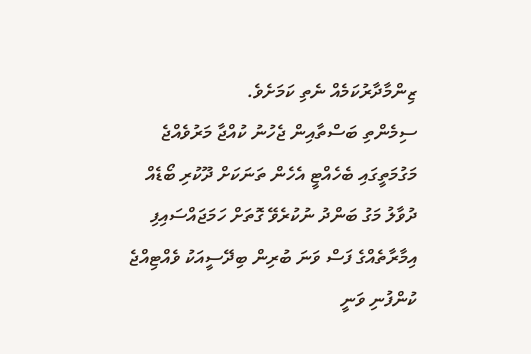ޒިންމާދާރުކަމެއް ނެތި ކަމަށެވެ.
ސިމެންތި ބަސްތާއިން ޖެހުނު ކުއްޖާ މަރުވެއްޖެ
މަގުމަތީގައި ބެހެއްޓީ އެހެން ތަނަކަށް ދޫކުރި ބޯޑެއް
ދުވާލު މަގު ބަންދު ނުކުރެވޭ ގޮތަށް ހަމަޖައްސައިފި
އިމާރާތެއްގެ ފަސް ވަނަ ބުރިން ބިދޭސީއަކު ވެއްޓިއްޖެ
ކުންފުނި ވަނީ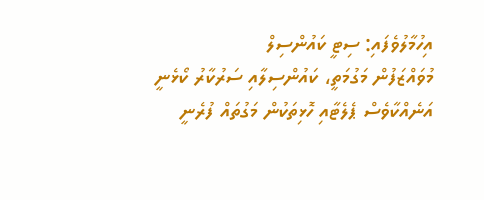އިހުމާލުވެފައި: ސިޓީ ކައުންސިލް
މުވައްޒަފުން މަގުމަތީ، ކައުންސިލާއި ސަރުކާރު ކޯޅެނީ
އަނެއްކާވެސް ޕެލެޓާއި ހޮޅިތަކުން މަގުތައް ފުރެނީ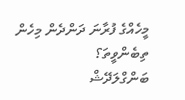މީހެއްގެ ފުރާނަ ދަންދެން މިހެން ތިބެންވީތަ؟
ބަންގްލަދޭޝް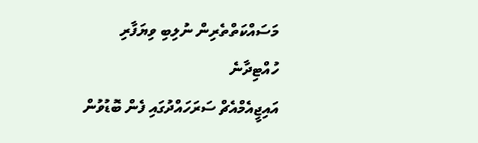މަސައްކަތްތެރިން ނުލިބި ވިޔަފާރި ހުއްޓިދާނެ
އައިޖީއެމްއެޗް ސަރަހައްދުގައި ފެން ބޮޑުވުން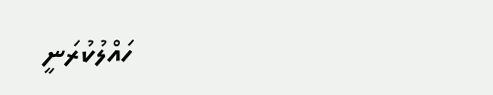ހައްލުކުރަނީ